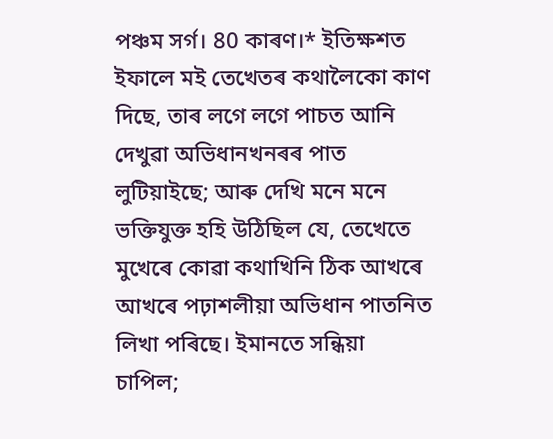পঞ্চম সৰ্গ। 80 কাৰণ।* ইতিক্ষশত ইফালে মই তেখেতৰ কথালৈকো কাণ দিছে, তাৰ লগে লগে পাচত আনি দেখুৱা অভিধানখনৰৰ পাত লুটিয়াইছে; আৰু দেখি মনে মনে ভক্তিযুক্ত হহি উঠিছিল যে, তেখেতে মুখেৰে কোৱা কথাখিনি ঠিক আখৰে আখৰে পঢ়াশলীয়া অভিধান পাতনিত লিখা পৰিছে। ইমানতে সন্ধিয়া চাপিল;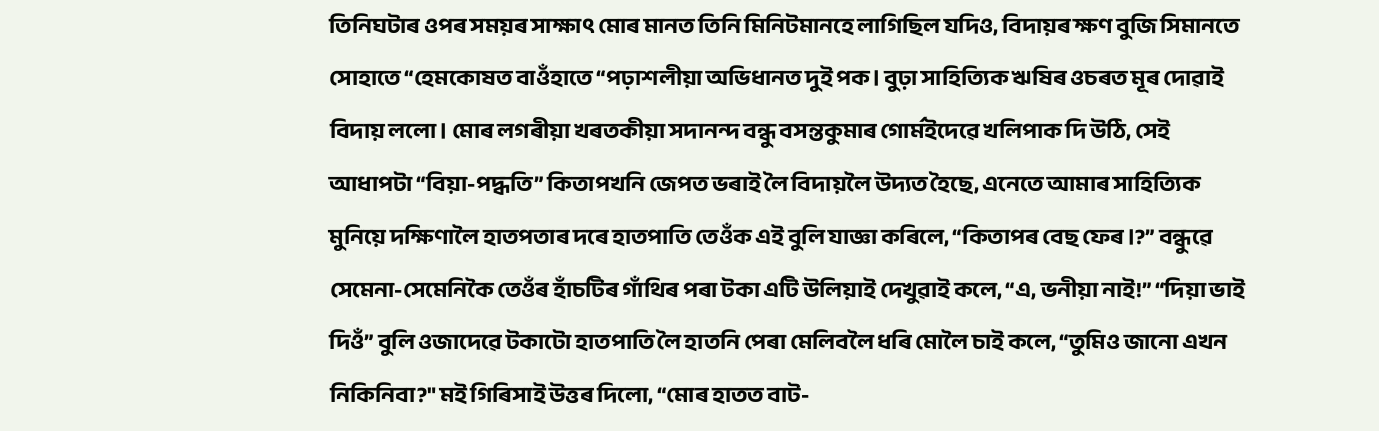তিনিঘটাৰ ওপৰ সময়ৰ সাক্ষাৎ মোৰ মানত তিনি মিনিটমানহে লাগিছিল যদিও, বিদায়ৰ ক্ষণ বুজি সিমানতে সোহাতে “হেমকোষত বাওঁহাতে “পঢ়াশলীয়া অভিধানত দুই পক। বুঢ়া সাহিত্যিক ঋষিৰ ওচৰত মূৰ দোৱাই বিদায় ললো। মোৰ লগৰীয়া খৰতকীয়া সদানন্দ বন্ধু বসন্তকুমাৰ গোৰ্মইদেৱে খলিপাক দি উঠি, সেই আধাপটা “বিয়া-পদ্ধতি” কিতাপখনি জেপত ভৰাই লৈ বিদায়লৈ উদ্যত হৈছে, এনেতে আমাৰ সাহিত্যিক মুনিয়ে দক্ষিণালৈ হাতপতাৰ দৰে হাতপাতি তেওঁক এই বুলি যাজ্ঞা কৰিলে, “কিতাপৰ বেছ ফেৰ।?” বন্ধুৱে সেমেনা-সেমেনিকৈ তেওঁৰ হাঁচটিৰ গাঁথিৰ পৰা টকা এটি উলিয়াই দেখুৱাই কলে, “এ, ভনীয়া নাই!” “দিয়া ভাই দিওঁ” বুলি ওজাদেৱে টকাটো হাতপাতি লৈ হাতনি পেৰা মেলিবলৈ ধৰি মোলৈ চাই কলে, “তুমিও জানো এখন নিকিনিবা?" মই গিৰিসাই উত্তৰ দিলো, “মোৰ হাতত বাট-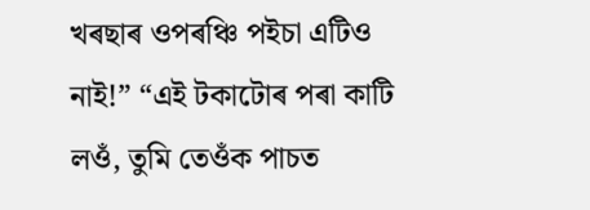খৰছাৰ ওপৰঞ্চি পইচা এটিও নাই!” “এই টকাটোৰ পৰা কাটি লওঁ, তুমি তেওঁক পাচত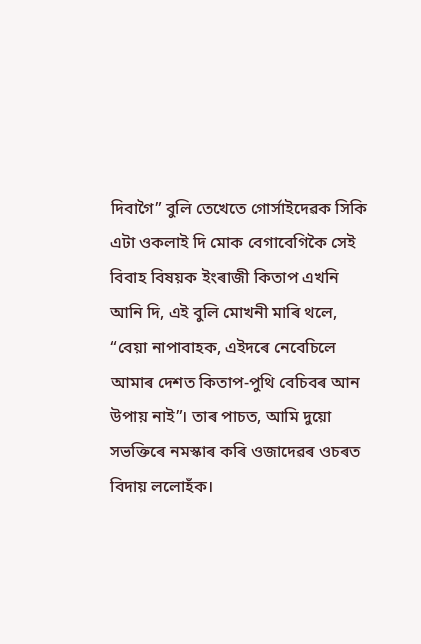দিবাগৈ” বুলি তেখেতে গোৰ্সাইদেৱক সিকি এটা ওকলাই দি মোক বেগাবেগিকৈ সেই বিবাহ বিষয়ক ইংৰাজী কিতাপ এখনি আনি দি, এই বুলি মোখনী মাৰি থলে, “বেয়া নাপাবাহক, এইদৰে নেবেচিলে আমাৰ দেশত কিতাপ-পুথি বেচিবৰ আন উপায় নাই”। তাৰ পাচত, আমি দুয়ো সভক্তিৰে নমস্কাৰ কৰি ওজাদেৱৰ ওচৰত বিদায় ললোহঁক।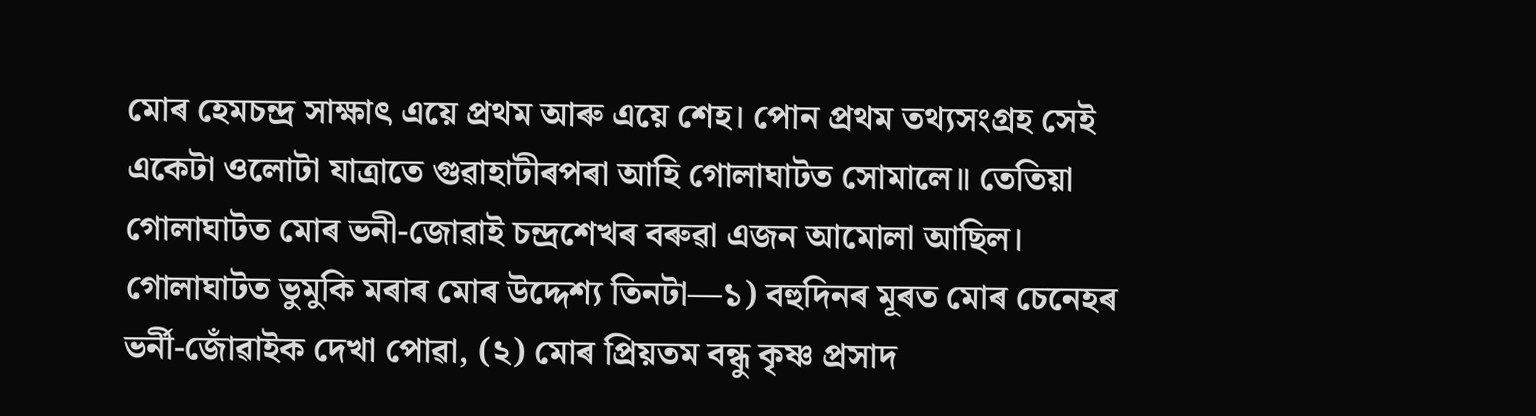মোৰ হেমচন্দ্ৰ সাক্ষাৎ এয়ে প্ৰথম আৰু এয়ে শেহ। পোন প্ৰথম তথ্যসংগ্ৰহ সেই একেটা ওলোটা যাত্ৰাতে গুৱাহাটীৰপৰা আহি গোলাঘাটত সোমালে॥ তেতিয়া গোলাঘাটত মোৰ ভনী-জোৱাই চন্দ্ৰশেখৰ বৰুৱা এজন আমোলা আছিল। গোলাঘাটত ভুমুকি মৰাৰ মোৰ উদ্দেশ্য তিনটা—১) বহুদিনৰ মূৰত মোৰ চেনেহৰ ভৰ্নী-জোঁৱাইক দেখা পোৱা, (২) মোৰ প্ৰিয়তম বন্ধু কৃষ্ণ প্ৰসাদ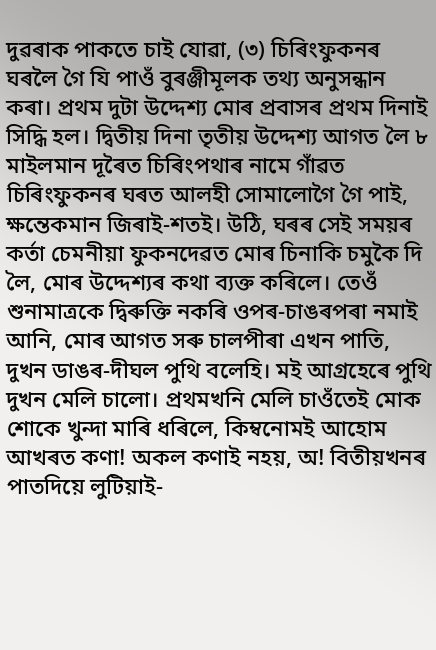দুৱৰাক পাকতে চাই যোৱা, (৩) চিৰিংফুকনৰ ঘৰলৈ গৈ যি পাওঁ বুৰঞ্জীমূলক তথ্য অনুসন্ধান কৰা। প্ৰথম দুটা উদ্দেশ্য মোৰ প্ৰবাসৰ প্ৰথম দিনাই সিদ্ধি হল। দ্বিতীয় দিনা তৃতীয় উদ্দেশ্য আগত লৈ ৮ মাইলমান দূৰৈত চিৰিংপথাৰ নামে গাঁৱত চিৰিংফুকনৰ ঘৰত আলহী সোমালোগৈ গৈ পাই, ক্ষন্তেকমান জিৰাই-শতই। উঠি, ঘৰৰ সেই সময়ৰ কৰ্তা চেমনীয়া ফুকনদেৱত মোৰ চিনাকি চমুকৈ দি লৈ, মোৰ উদ্দেশ্যৰ কথা ব্যক্ত কৰিলে। তেওঁ শুনামাত্ৰকে দ্বিৰুক্তি নকৰি ওপৰ-চাঙৰপৰা নমাই আনি, মোৰ আগত সৰু চালপীৰা এখন পাতি, দুখন ডাঙৰ-দীঘল পুথি বলেহি। মই আগ্ৰহেৰে পুথি দুখন মেলি চালো। প্ৰথমখনি মেলি চাওঁতেই মোক শোকে খুন্দা মাৰি ধৰিলে, কিম্বনোমই আহোম আখৰত কণা! অকল কণাই নহয়, অ! বিতীয়খনৰ পাতদিয়ে লুটিয়াই-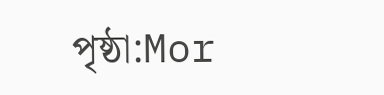পৃষ্ঠা:Mor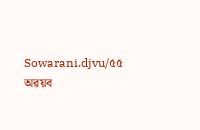Sowarani.djvu/৫৫
অৱয়ব